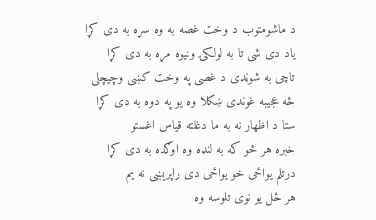د ماشومتوب د وخت غصه به وه سړه به دی کړا
یاد دی شی تا به لولکۍ ونیوه مړه به دی کړا
تاچی به شوڼدی د غصی په وخت کښی وچیچلی
څه عجیبه غوندی ښکلا وه یو په دوه به دی کړا
ستا د اظهار نه به ما دغلته قیاس اغستو
خبره هر څو که به لنډه وه اوګده به دی کړا
درتلم یواځی خو یواځی دی راپریښی نه یم
هر ځل یو نوی تلوسه وه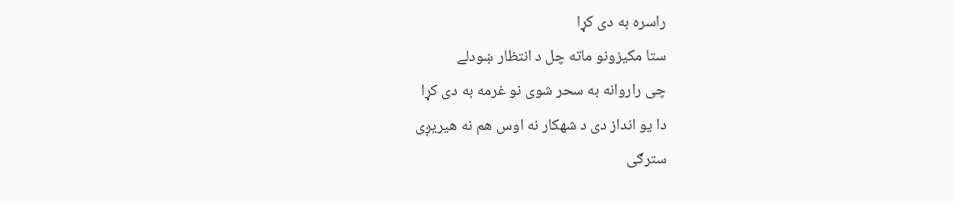راسره به دی کړا
ستا مکیزونو ماته چل د انتظار ښودلے
چی راروانه به سحر شوی نو غرمه به دی کړا
دا یو انداز دی د شهکار نه اوس هم نه هیریږی
سترګی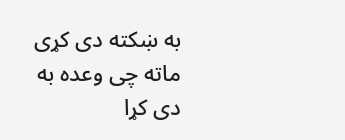به ښکته دی کړی ماته چی وعده به دی کړا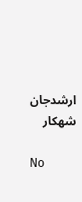ارشدجان شهکار

No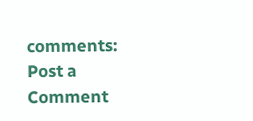comments:
Post a Comment